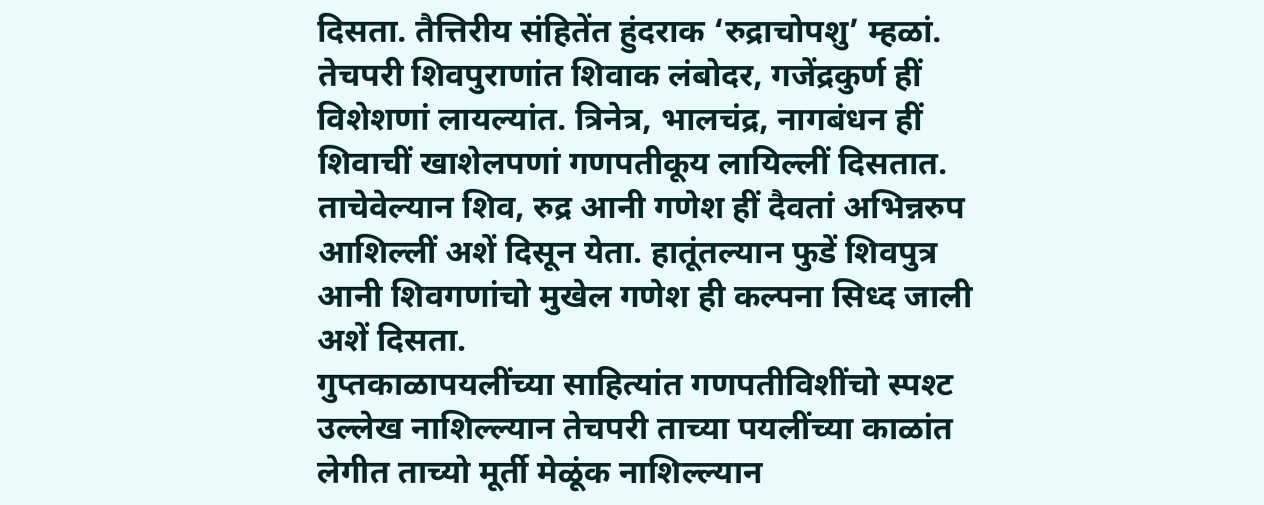दिसता. तैत्तिरीय संहितेंत हुंदराक ‘रुद्राचोपशु’ म्हळां. तेचपरी शिवपुराणांत शिवाक लंबोदर, गजेंद्रकुर्ण हीं विशेशणां लायल्यांत. त्रिनेत्र, भालचंद्र, नागबंधन हीं शिवाचीं खाशेलपणां गणपतीकूय लायिल्लीं दिसतात. ताचेवेल्यान शिव, रुद्र आनी गणेश हीं दैवतां अभिन्नरुप आशिल्लीं अशें दिसून येता. हातूंतल्यान फुडें शिवपुत्र आनी शिवगणांचो मुखेल गणेश ही कल्पना सिध्द जाली अशें दिसता.
गुप्तकाळापयलींच्या साहित्यांत गणपतीविशींचो स्पश्ट उल्लेख नाशिल्ल्यान तेचपरी ताच्या पयलींच्या काळांत लेगीत ताच्यो मूर्ती मेळूंक नाशिल्ल्यान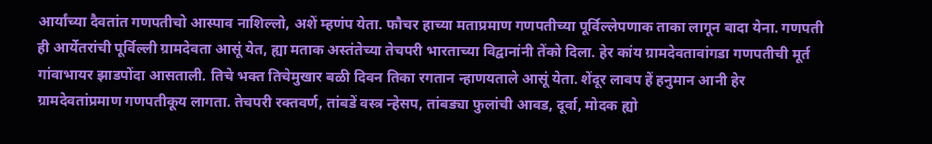आर्यांच्या दैवतांत गणपतीचो आस्पाव नाशिल्लो, अशें म्हणंप येता. फौचर हाच्या मताप्रमाण गणपतीच्या पूर्विल्लेपणाक ताका लागून बादा येना. गणपती ही आर्येतरांची पूर्विल्ली ग्रामदेवता आसूं येत, ह्या मताक अस्तंतेच्या तेचपरी भारताच्या विद्वानांनी तेंको दिला. हेर कांय ग्रामदेवतावांगडा गणपतीची मूर्त गांवाभायर झाडपोंदा आसताली. तिचे भक्त तिचेमुखार बळी दिवन तिका रगतान न्हाणयताले आसूं येता. शेंदूर लावप हें हनुमान आनी हेर ग्रामदेवतांप्रमाण गणपतीकूय लागता. तेचपरी रक्तवर्ण, तांबडें वस्त्र न्हेसप, तांबड्या फुलांची आवड, दूर्वा, मोदक ह्यो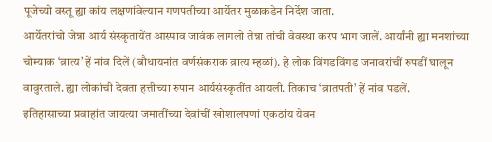पूजेच्यो वस्तू ह्या कांय लक्षणांवेल्यान गणपतीच्या आर्येतर मुळाकडेन निर्देश जाता.
आर्येतरांचो जेन्ना आर्य संस्कृतायेंत आस्पाव जावंक लागलो तेन्ना तांची वेवस्था करप भाग जालें. आर्यांनी ह्या मनशांच्या चोम्याक ‘व्रात्य’ हें नांव दिलें (बौधायनांत वर्णसंकराक व्रात्य म्हळां). हे लोक विंगडविंगड जनावरांचीं रुपडीं घालून वावुरताले. ह्या लोकांची देवता हत्तीच्या रुपान आर्यसंस्कृतींत आयली. तिकाच ‘व्रातपती’ हें नांव पडलें.
इतिहासाच्या प्रवाहांत जायत्या जमातींच्या देवांचीं खोशालपणां एकठांय येवन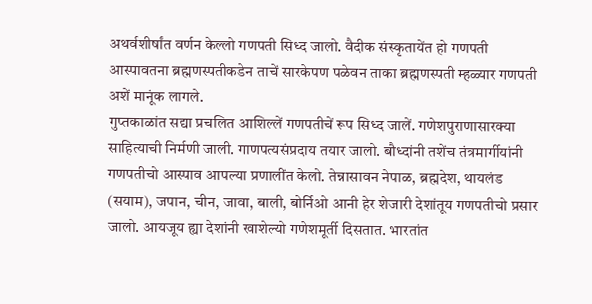अथर्वशीर्षांत वर्णन केल्लो गणपती सिध्द जालो. वैदीक संस्कृतायेंत हो गणपती आस्पावतना ब्रह्मणस्पतीकडेन ताचें सारकेपण पळेवन ताका ब्रह्मणस्पती म्हळ्यार गणपती अशें मानूंक लागले.
गुप्तकाळांत सद्या प्रचलित आशिल्लें गणपतीचें रूप सिध्द जालें. गणेशपुराणासारक्या साहित्याची निर्मणी जाली. गाणपत्यसंप्रदाय तयार जालो. बौध्दांनी तशेंच तंत्रमार्गीयांनी गणपतीचो आस्पाव आपल्या प्रणालींत केलो. तेन्नासावन नेपाळ, ब्रह्मदेश, थायलंड (सयाम), जपान, चीन, जावा, बाली, बोर्निओ आनी हेर शेजारी देशांतूय गणपतीचो प्रसार जालो. आयजूय ह्या देशांनी खाशेल्यो गणेशमूर्ती दिसतात. भारतांत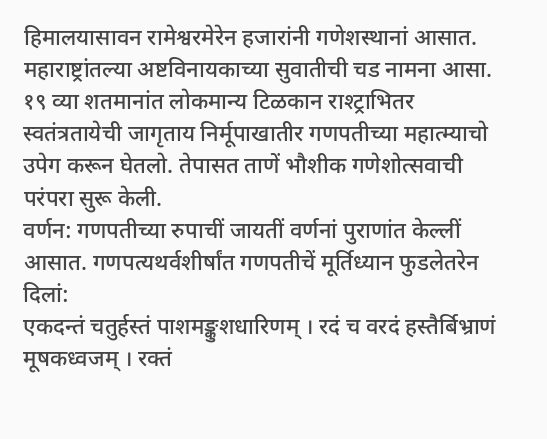हिमालयासावन रामेश्वरमेरेन हजारांनी गणेशस्थानां आसात. महाराष्ट्रांतल्या अष्टविनायकाच्या सुवातीची चड नामना आसा.
१९ व्या शतमानांत लोकमान्य टिळकान राश्ट्राभितर स्वतंत्रतायेची जागृताय निर्मूपाखातीर गणपतीच्या महात्म्याचो उपेग करून घेतलो. तेपासत ताणें भौशीक गणेशोत्सवाची परंपरा सुरू केली.
वर्णन: गणपतीच्या रुपाचीं जायतीं वर्णनां पुराणांत केल्लीं आसात. गणपत्यथर्वशीर्षांत गणपतीचें मूर्तिध्यान फुडलेतरेन दिलां:
एकदन्तं चतुर्हस्तं पाशमङ्कुशधारिणम् । रदं च वरदं हस्तैर्बिभ्राणं मूषकध्वजम् । रक्तं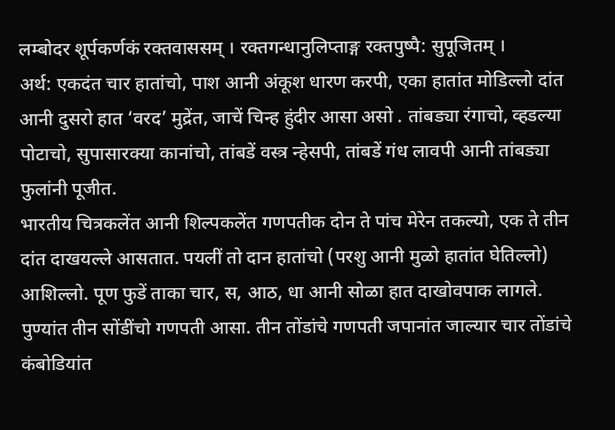लम्बोदर शूर्पकर्णकं रक्तवाससम् । रक्तगन्धानुलिप्ताङ्ग रक्तपुष्पै: सुपूजितम् ।
अर्थ: एकदंत चार हातांचो, पाश आनी अंकूश धारण करपी, एका हातांत मोडिल्लो दांत आनी दुसरो हात ‘वरद’ मुद्रेंत, जाचें चिन्ह हुंदीर आसा असो . तांबड्या रंगाचो, व्हडल्या पोटाचो, सुपासारक्या कानांचो, तांबडें वस्त्र न्हेसपी, तांबडें गंध लावपी आनी तांबड्या फुलांनी पूजीत.
भारतीय चित्रकलेंत आनी शिल्पकलेंत गणपतीक दोन ते पांच मेरेन तकल्यो, एक ते तीन दांत दाखयल्ले आसतात. पयलीं तो दान हातांचो (परशु आनी मुळो हातांत घेतिल्लो) आशिल्लो. पूण फुडें ताका चार, स, आठ, धा आनी सोळा हात दाखोवपाक लागले. पुण्यांत तीन सोंडींचो गणपती आसा. तीन तोंडांचे गणपती जपानांत जाल्यार चार तोंडांचे कंबोडियांत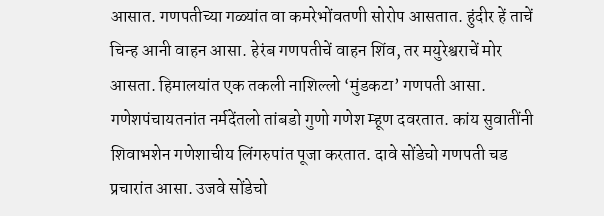आसात. गणपतीच्या गळ्यांत वा कमरेभोंवतणी सोरोप आसतात. हुंदीर हें ताचें चिन्ह आनी वाहन आसा. हेरंब गणपतीचें वाहन शिंव, तर मयुरेश्वराचें मोर आसता. हिमालयांत एक तकली नाशिल्लो ‘मुंडकटा’ गणपती आसा. गणेशपंचायतनांत नर्मदेंतलो तांबडो गुणो गणेश म्हूण दवरतात. कांय सुवातींनी शिवाभशेन गणेशाचीय लिंगरुपांत पूजा करतात. दावे सोंडेचो गणपती चड प्रचारांत आसा. उजवे सोंडेचो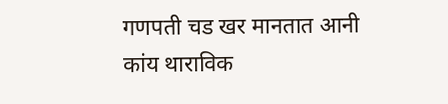गणपती चड खर मानतात आनी कांय थाराविक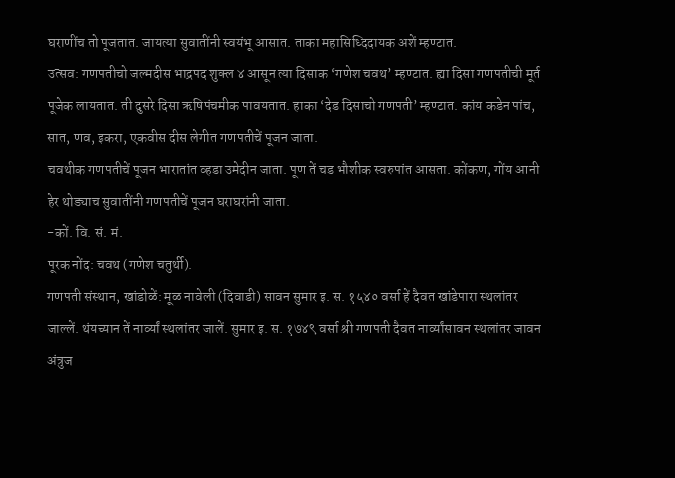घराणींच तो पूजतात. जायत्या सुवातींनी स्वयंभू आसात. ताका महासिध्दिदायक अशें म्हण्टात.
उत्सव: गणपतीचो जल्मदीस भाद्रपद शुक्ल ४ आसून त्या दिसाक ‘गणेश चवथ’ म्हण्टात. ह्या दिसा गणपतीची मूर्त पूजेक लायतात. ती दुसरे दिसा ऋषिपंचमीक पावयतात. हाका ‘देड दिसाचो गणपती’ म्हण्टात. कांय कडेन पांच, सात, णव, इकरा, एकवीस दीस लेगीत गणपतीचें पूजन जाता.
चवथीक गणपतीचें पूजन भारातांत व्हडा उमेदीन जाता. पूण तें चड भौशीक स्वरुपांत आसता. कोंकण, गोंय आनी हेर थोड्याच सुवातींनी गणपतीचें पूजन घराघरांनी जाता.
-कों. वि. सं. मं.
पूरक नोंद: चवथ (गणेश चतुर्थी).
गणपती संस्थान, खांडोळें: मूळ नावेली (दिवाडी) सावन सुमार इ. स. १५४० वर्सा हें दैवत खांडेपारा स्थलांतर जाल्लें. थंयच्यान तें नार्व्यां स्थलांतर जालें. सुमार इ. स. १७४९ वर्सा श्री गणपती दैवत नार्व्यांसावन स्थलांतर जावन अंत्रुज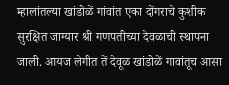म्हालांतल्या खांडोळें गांवांत एका दोंगराचे कुशीक सुरक्षित जाग्यार श्री गणपतीच्या देवळाची स्थापना जाली. आयज लेगीत तें देवूळ खांडोळें गावांतूच आसा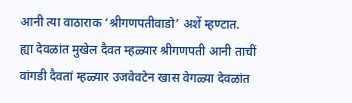आनी त्या वाठाराक ‘श्रीगणपतीवाडो’ अशें म्हण्टात.
ह्या देवळांत मुखेल दैवत म्हळ्यार श्रीगणपती आनी ताचीं वांगडी दैवतां म्हळ्यार उजवेवटेन खास वेगळ्या देवळांत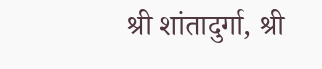श्री शांतादुर्गा, श्री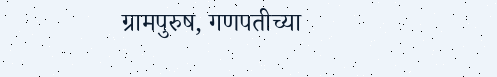ग्रामपुरुष, गणपतीच्या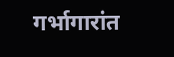गर्भागारांत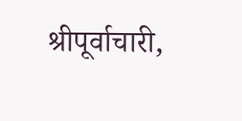श्रीपूर्वाचारी,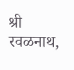श्री रवळनाथ,